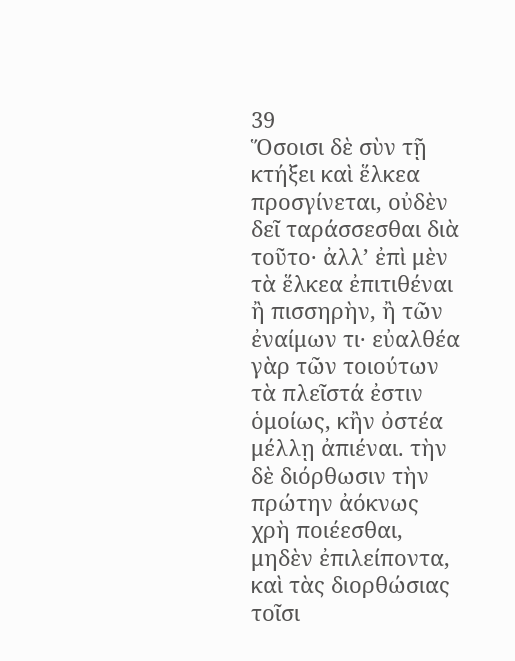39
Ὅσοισι δὲ σὺν τῇ κτήξει καὶ ἕλκεα προσγίνεται, οὐδὲν δεῖ ταράσσεσθαι διὰ τοῦτο· ἀλλʼ ἐπὶ μὲν τὰ ἕλκεα ἐπιτιθέναι ἢ πισσηρὴν, ἢ τῶν ἐναίμων τι· εὐαλθέα γὰρ τῶν τοιούτων τὰ πλεῖστά ἐστιν ὁμοίως, κἢν ὀστέα μέλλῃ ἀπιέναι. τὴν δὲ διόρθωσιν τὴν πρώτην ἀόκνως χρὴ ποιέεσθαι, μηδὲν ἐπιλείποντα, καὶ τὰς διορθώσιας τοῖσι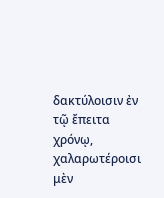δακτύλοισιν ἐν τῷ ἔπειτα χρόνῳ, χαλαρωτέροισι μὲν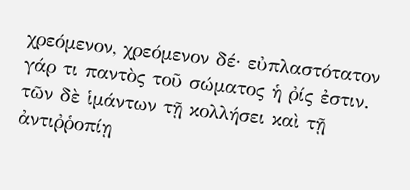χρεόμενον, χρεόμενον δέ· εὐπλαστότατον γάρ τι παντὸς τοῦ σώματος ἡ ῤίς ἐστιν. τῶν δὲ ἱμάντων τῇ κολλήσει καὶ τῇ ἀντιῤῥοπίῃ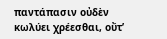παντάπασιν οὐδὲν κωλύει χρέεσθαι, οὔτʼ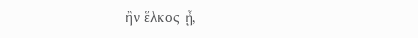ἢν ἕλκος ᾖ,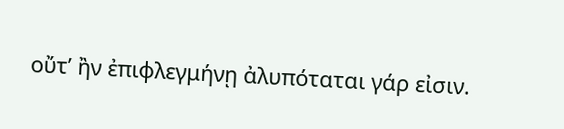οὔτʼ ἢν ἐπιφλεγμήνῃ ἀλυπόταται γάρ εἰσιν.